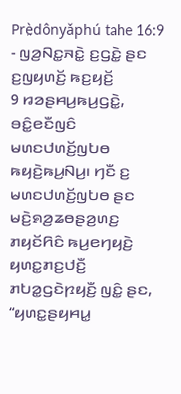Prè̤dônyǎphú tahe 16:9 - ꤜꤤ꤬ꤡꤢ꤭ꤏꤢꤧ꤭ ꤢ꤬ꤞꤢꤧ꤭ ꤔꤢ ꤢ꤬ꤜꤟꤛꤢꤩ꤬ ꤒꤢ꤬ꤟꤢꤩ꤬
9 ꤙꤤꤔꤌꤣ꤬ꤒꤣ꤬ꤞꤢꤧ꤭, ꤋꤢꤨ꤭ꤕꤢꤪꤜꤢꤨ ꤗꤛꤢꤓꤛꤢꤩ꤬ꤜꤝꤥ ꤒꤟꤢꤧ꤬ꤒꤣ꤬ꤡꤣ꤬꤯ ꤚꤢꤪ ꤢ꤬ ꤗꤛꤢꤓꤛꤢꤩ꤬ꤜꤝꤥ ꤔꤢ ꤗꤢꤧ꤬ꤎꤤ꤬ꤘꤥꤔꤤ꤬ꤛꤢ꤬ ꤊꤟꤢꤩꤖꤢꤨ ꤒꤣ꤬ꤕꤚꤟꤢꤧ꤬ ꤟꤛꤢ꤭ꤊꤢ꤬ꤓꤢꤪ꤬ ꤊꤝꤤ꤭ꤞꤢꤧꤐꤟꤢꤪ꤬ ꤜꤢꤨ꤭ ꤔꤢ, “ꤟꤛꤢ꤭ꤔꤟꤌꤣ꤭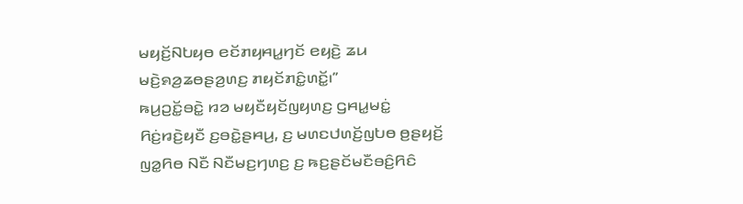ꤗꤟꤢꤩ꤬ꤡꤝꤟꤥ ꤕꤢꤩꤊꤟꤌꤣ꤭ꤚꤢꤩ ꤕꤟꤢꤧ꤬ ꤘꤣ ꤗꤢꤧ꤬ꤎꤤ꤬ꤘꤥꤔꤤ꤬ꤛꤢ꤬ ꤊꤟꤢꤩꤊꤢꤨ꤭ꤛꤢꤩ꤭꤯”
ꤒꤣ꤬ꤑꤢꤩ꤭ꤋꤢꤧ꤭ ꤙꤤ ꤗꤟꤢꤪꤟꤢꤩꤜꤟꤛꤢ꤬ ꤞꤌꤣ꤭ꤗꤢꤦ꤭ ꤖꤢꤦ꤬ꤙꤢꤧ꤬ꤟꤢꤪ ꤢ꤬ꤋꤢꤧ꤭ꤔꤌꤣ꤬, ꤢ꤬ ꤗꤛꤢꤓꤛꤢꤩ꤬ꤜꤝꤥ ꤥ꤬ꤔꤟꤢꤩ꤬ ꤜꤤ꤭ꤖꤥ ꤡꤢꤪ ꤡꤢꤪꤗꤢ꤬ꤚꤛꤢ꤬ ꤢ꤬ ꤒꤢ꤬ꤔꤢꤩꤗꤢꤪꤋꤢꤨ꤬ꤖꤢꤨ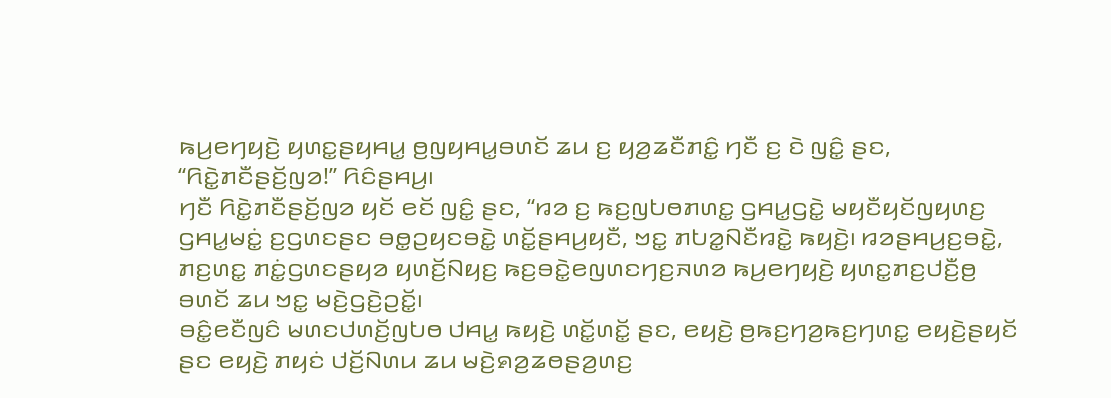ꤒꤣ꤬ꤕꤚꤟꤢꤧ꤬ ꤟꤛꤢ꤭ꤔꤟꤌꤣ꤭ ꤥ꤬ꤜꤟꤌꤣ꤭ꤋꤛꤢꤩ ꤘꤣ ꤢ꤬ ꤟꤤ꤬ꤘꤢꤪꤊꤢꤨ꤭ ꤚꤢꤪ ꤢ꤬ ꤢꤧ ꤜꤢꤨ꤭ ꤔꤢ, “ꤖꤢꤧ꤭ꤊꤢꤪꤔꤢꤩ꤬ꤜꤤ!” ꤖꤢꤨꤔꤌꤣ꤬꤯
ꤚꤢꤪ ꤖꤢꤧ꤭ꤊꤢꤪꤔꤢꤩ꤬ꤜꤤ ꤟꤢꤩ ꤕꤢꤩ ꤜꤢꤨ꤭ ꤔꤢ, “ꤙꤤ ꤢ꤬ ꤒꤢ꤬ꤜꤝꤥꤊꤛꤢ꤭ ꤞꤌꤣ꤭ꤞꤢꤧ꤭ ꤗꤟꤢꤪꤟꤢꤩꤜꤟꤛꤢ꤬ ꤞꤌꤣ꤭ꤗꤢꤦ꤭ ꤢ꤬ꤞꤛꤢꤔꤢ ꤋꤥ꤭ꤑꤟꤢꤋꤢꤧ꤭ ꤛꤢꤩ꤭ꤔꤌꤣ꤬ꤟꤢꤪ, ꤠꤢ꤭ ꤊꤝꤤ꤭ꤡꤢꤪꤙꤢꤧ꤭ ꤒꤟꤢꤧ꤬꤯ ꤙꤤꤔꤌꤣ꤬ꤢ꤬ꤋꤢꤧ꤭, ꤊꤢ꤬ꤛꤢ꤭ ꤊꤢꤦ꤭ꤞꤛꤢꤔꤟꤤ ꤟꤛꤢꤩ꤬ꤡꤟꤢ꤬ ꤒꤢ꤬ꤋꤢꤧ꤭ꤕꤜꤛꤢꤚꤢ꤬ꤏꤛꤤ ꤒꤣ꤬ꤕꤚꤟꤢꤧ꤬ ꤟꤛꤢ꤭ꤊꤢ꤬ꤓꤢꤪ꤬ꤥ꤬ ꤋꤛꤢꤩ ꤘꤣ ꤠꤢ꤭ ꤗꤢꤧ꤬ꤞꤢꤧ꤬ꤑꤢꤩ꤭꤯
ꤋꤢꤨ꤭ꤕꤢꤪꤜꤢꤨ ꤗꤛꤢꤓꤛꤢꤩ꤬ꤜꤝꤥ ꤓꤌꤣ꤭ ꤒꤟꤢꤧ꤬ ꤛꤢꤩ꤭ꤛꤢꤩ꤭ ꤔꤢ, ꤕꤟꤢꤧ꤬ ꤥ꤬ꤒꤢ꤬ꤚꤤ꤬ꤒꤢ꤬ꤚꤛꤢ꤭ ꤕꤟꤢꤧ꤬ꤔꤟꤢꤩ ꤔꤢ ꤕꤟꤢꤧ꤬ ꤊꤟꤢꤦ ꤓꤢꤩ꤬ꤡꤛꤣ ꤘꤣ ꤗꤢꤧ꤬ꤎꤤ꤬ꤘꤥꤔꤤ꤬ꤛꤢ꤬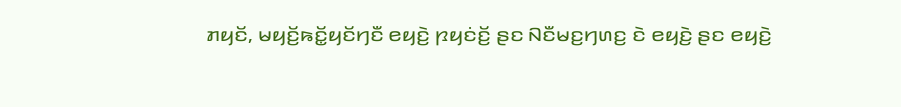ꤊꤟꤢꤩ, ꤗꤟꤢꤩ꤬ꤒꤢꤩ꤭ꤟꤢꤩꤚꤢꤪ ꤕꤟꤢꤧ꤬ ꤐꤟꤢꤦꤢꤩ꤬ ꤔꤢ ꤡꤢꤪꤗꤢ꤬ꤚꤛꤢ꤬ ꤢꤧ ꤕꤟꤢꤧ꤬ ꤔꤢ ꤕꤟꤢꤧ꤬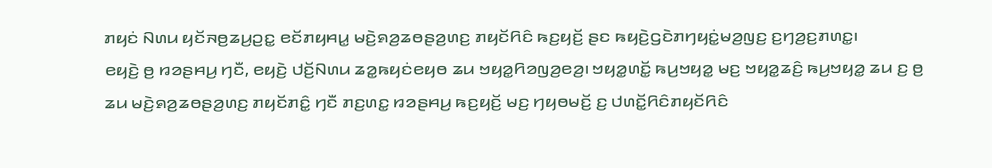ꤊꤟꤢꤦ ꤡꤛꤣ ꤟꤢꤩꤏꤥ꤬ꤘꤣ꤬ꤑꤢ꤭ ꤕꤢꤩꤊꤟꤌꤣ꤭ ꤗꤢꤧ꤬ꤎꤤ꤬ꤘꤥꤔꤤ꤬ꤛꤢ꤬ ꤊꤟꤢꤩꤖꤢꤨ ꤒꤢ꤬ꤟꤢꤩ꤬ ꤔꤢ ꤒꤟꤢꤧ꤬ꤞꤢꤧꤊꤚꤟꤢꤦ꤭ꤗꤤ꤬ꤜꤢ꤬ ꤢ꤬ꤚꤤ꤬ꤢ꤬ꤊꤛꤢ꤭꤯
ꤕꤟꤢꤧ꤬ ꤥ꤬ ꤙꤤꤔꤌꤣ꤬ ꤚꤢꤪ, ꤕꤟꤢꤧ꤬ ꤓꤢꤩ꤬ꤡꤛꤣ ꤘꤤ꤭ꤒꤟꤢꤦꤕꤟꤥ ꤘꤣ ꤠꤟꤤ꤭ꤖꤤꤜꤤ꤬ꤕꤤ꤬꤯ ꤠꤟꤤ꤭ꤛꤢꤩ꤭ ꤒꤣ꤬ꤠꤟꤤ꤭ ꤗꤢ꤬ ꤠꤟꤤ꤭ꤘꤢꤨ꤬ ꤒꤣ꤬ꤠꤟꤤ꤭ ꤘꤣ ꤢ꤬ ꤥ꤬ ꤘꤣ ꤗꤢꤧ꤬ꤎꤤ꤬ꤘꤥꤔꤤ꤬ꤛꤢ꤬ ꤊꤟꤢꤩꤊꤢꤨ꤭ ꤚꤢꤪ ꤊꤢ꤬ꤛꤢ꤭ ꤙꤤꤔꤌꤣ꤬ ꤒꤢ꤬ꤟꤢꤩ꤬ ꤗꤢ꤬ ꤚꤟꤥꤗꤢꤩ꤬ ꤢ꤬ ꤓꤛꤢꤩ꤭ꤖꤢꤨꤊꤟꤢꤩꤖꤢꤨ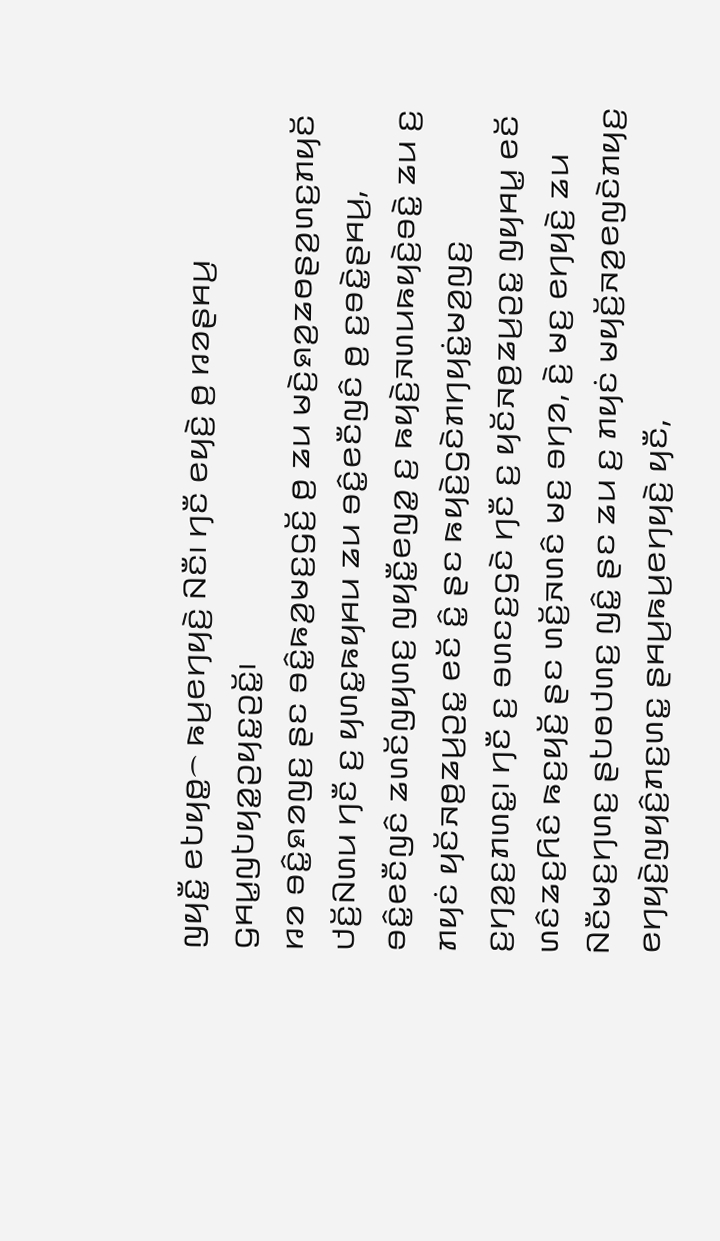ꤜꤟꤢꤪ꤭ ꤕꤝꤟꤥ꤭꤮ ꤒꤣ꤬ꤕꤚꤟꤢꤧ꤬ ꤡꤢꤪ꤯ ꤚꤢꤪ ꤕꤟꤢꤧ꤬ ꤥ꤬ ꤙꤤꤔꤌꤣ꤬ ꤞꤌꤣ꤭ꤜꤝꤟꤤ꤭ꤑꤟꤢ꤭ꤑꤢꤩ꤭꤯
ꤙꤤ ꤋꤢꤨ꤭ꤎꤤꤜꤢ꤬ ꤔꤢ ꤋꤢꤨ꤭ꤒꤤ꤬ꤗꤢ꤬ꤞꤢꤩ꤬ ꤥ꤬ ꤘꤣ ꤗꤢꤧ꤬ꤎꤤ꤬ꤘꤥꤔꤤ꤬ꤛꤢ꤬ꤊꤟꤢꤩ ꤓꤢꤩ꤬ꤡꤛꤣ ꤚꤢꤪ ꤢ꤬ ꤟꤛꤢ꤭ꤒꤟꤌꤣ ꤘꤣ ꤋꤢꤨ꤭ꤕꤢꤪꤜꤢꤨ ꤥ꤬ ꤢ꤬ꤋꤢꤧ꤭ꤔꤌꤣ꤬, ꤋꤢꤨ꤭ꤕꤢꤪꤜꤢꤨ ꤘꤛꤢꤩꤜꤟꤛꤢ꤬ ꤜꤟꤢꤪ꤭ꤕꤜꤤ꤭ ꤢ꤬ ꤒꤟꤢꤧ꤬ꤏꤛꤣꤒꤟꤢꤧ꤬ꤋꤢꤧ꤭ ꤘꤣ ꤢ꤬ ꤊꤟꤢꤦ ꤟꤢꤩꤏꤥ꤬ꤘꤣ꤬ꤑꤢ꤭ ꤕꤢꤩ ꤢꤨ꤭ ꤔꤢ ꤒꤟꤢꤧ꤬ꤞꤢꤧꤊꤚꤟꤢꤦ꤭ꤗꤤ꤬ꤜꤢ꤬ ꤢ꤬ꤚꤤ꤬ꤢ꤬ꤊꤛꤢ꤭꤯ ꤚꤢꤪ ꤢ꤬ ꤋꤛꤢꤢ꤬ꤞꤢꤧ ꤚꤢꤪ ꤢ꤬ ꤟꤢꤩꤏꤥ꤬ꤘꤣ꤬ꤑꤢ꤭ ꤜꤟꤌꤣ꤭ ꤕꤢꤩ ꤛꤢꤨꤘꤢ꤬ꤖꤢꤨ ꤒꤢ꤬ꤟꤢꤩ꤬ ꤔꤢ ꤛꤢꤩ꤬ꤏꤛꤢꤨ ꤗꤢ꤬ ꤋꤚꤤ, ꤢꤧ꤬ ꤗꤢ꤬ ꤕꤚꤟꤢꤧ꤬ ꤘꤣ ꤡꤢꤪꤗꤢ꤬ꤚꤛꤢ꤬ ꤔꤝꤥꤓꤛꤢ꤬ ꤜꤢꤨ꤭ ꤔꤢ ꤘꤣ ꤢ꤬ ꤊꤟꤢꤦ ꤗꤟꤢꤩ꤬ꤏꤤ꤬ꤕꤜꤢꤧꤊꤟꤢ꤬ ꤕꤚꤟꤢꤧ꤬ꤜꤟꤢꤨ꤬ꤊꤢ꤬ꤛꤢ꤭ ꤔꤌꤣ꤬ꤒꤣ꤬ꤕꤚꤟꤢꤧ꤬ ꤟꤢꤪ,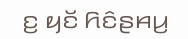ꤢ꤬ ꤟꤢꤩ ꤖꤢꤨꤔꤌꤣ꤬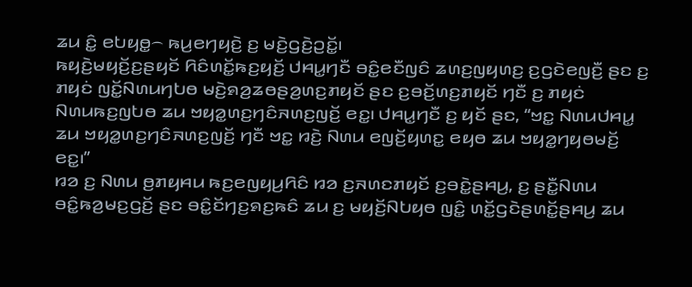ꤘꤣ ꤢꤨ꤭ ꤕꤝꤟꤥ꤭꤮ ꤒꤣ꤬ꤕꤚꤟꤢꤧ꤬ ꤢ꤬ ꤗꤢꤧ꤬ꤞꤢꤧ꤬ꤑꤢꤩ꤭꤯
ꤒꤟꤢꤧ꤬ꤗꤟꤢꤩ꤬ꤢ꤬ꤔꤟꤢꤩ ꤖꤢꤨꤛꤢꤩ꤭ꤒꤢ꤬ꤟꤢꤩ꤬ ꤓꤌꤣ꤭ꤚꤢꤪ ꤋꤢꤨ꤭ꤕꤢꤪꤜꤢꤨ ꤘꤛꤢ꤬ꤜꤟꤛꤢ꤬ ꤢ꤬ꤞꤢꤧꤕꤜꤢꤪ꤬ ꤔꤢ ꤢ꤬ ꤊꤟꤢꤦ ꤜꤢꤩ꤭ꤡꤛꤣꤚꤝꤥ ꤗꤢꤧ꤬ꤎꤤ꤬ꤘꤥꤔꤤ꤬ꤛꤢ꤬ꤊꤟꤢꤩ ꤔꤢ ꤢ꤬ꤋꤢꤩ꤬ꤛꤢ꤬ꤊꤟꤢꤩ ꤚꤢꤪ ꤢ꤬ ꤊꤟꤢꤦ ꤡꤛꤣꤒꤢ꤬ꤜꤝꤥ ꤘꤣ ꤠꤟꤤ꤭ꤛꤢ꤬ꤚꤢꤨꤏꤛꤢ꤬ꤜꤢꤩ꤬ ꤕꤢ꤭꤯ ꤓꤌꤣ꤭ꤚꤢꤪ ꤢ꤬ ꤟꤢꤩ ꤔꤢ, “ꤠꤢ꤭ ꤡꤛꤣꤓꤌꤣ꤭ ꤘꤣ ꤠꤟꤤ꤭ꤛꤢ꤬ꤚꤢꤨꤏꤛꤢ꤬ꤜꤢꤩ꤬ ꤚꤢꤪ ꤠꤢ꤭ ꤙꤢꤧ꤬ ꤡꤛꤣ ꤕꤜꤢꤩ꤬ꤟꤛꤢ꤭ ꤕꤟꤥ ꤘꤣ ꤠꤟꤤ꤭ꤚꤟꤥꤗꤢꤩ꤬ ꤕꤢ꤭꤯”
ꤙꤤ ꤢ꤬ ꤡꤛꤣ ꤥ꤬ꤊꤟꤌꤣ ꤒꤢ꤬ꤕꤜꤟꤣ꤬ꤖꤢꤨ ꤙꤤ ꤢ꤬ꤏꤛꤢꤊꤟꤢꤩ ꤢ꤬ꤋꤢꤧ꤭ꤔꤌꤣ꤬, ꤢ꤬ ꤔꤢꤪ꤭ꤡꤛꤣ ꤋꤢꤨ꤭ꤒꤤ꤬ꤗꤢ꤬ꤞꤢꤩ꤬ ꤔꤢ ꤋꤢꤨ꤭ꤢꤩꤚꤢ꤬ꤎꤢ꤬ꤒꤢꤨ ꤘꤣ ꤢ꤬ ꤗꤟꤢꤩ꤬ꤡꤝꤟꤥ ꤜꤢꤨ꤭ ꤛꤢꤩ꤭ꤞꤢꤧꤔꤛꤢꤩ꤭ꤔꤌꤣ꤬ ꤘꤣ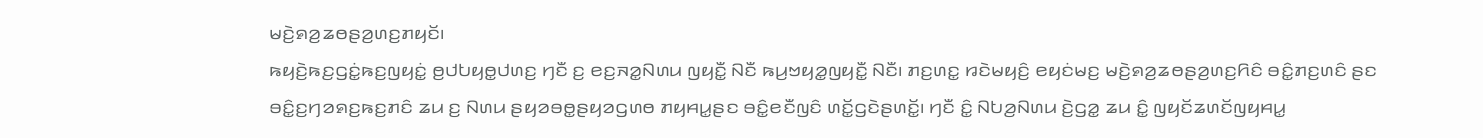ꤗꤢꤧ꤬ꤎꤤ꤬ꤘꤥꤔꤤ꤬ꤛꤢ꤬ꤊꤟꤢꤩ꤯
ꤒꤟꤢꤧ꤬ꤒꤢ꤬ꤞꤢꤦ꤭ꤒꤢ꤬ꤜꤟꤢꤦ꤭ ꤥ꤬ꤓꤝꤟꤥ꤭ꤓꤛꤢ꤬ ꤚꤢꤪ ꤢ꤬ ꤕꤢ꤬ꤏꤤ꤭ꤡꤛꤣ ꤜꤟꤢꤪ꤭ ꤡꤢꤪ ꤒꤣ꤬ꤠꤟꤤ꤭ꤜꤟꤢꤪ꤭ ꤡꤢꤪ꤯ ꤊꤢ꤬ꤛꤢ꤭ ꤙꤢꤧꤗꤟꤢꤨ꤬ ꤕꤟꤢꤦꤗꤢ꤬ ꤗꤢꤧ꤬ꤎꤤ꤬ꤘꤥꤔꤤ꤬ꤛꤢ꤬ꤖꤢꤨ ꤋꤢꤨ꤭ꤊꤢ꤬ꤛꤢꤨ ꤔꤢ ꤋꤢꤨ꤭ꤢ꤬ꤚꤤꤎꤢ꤬ꤒꤢ꤬ꤊꤢꤨ ꤘꤣ ꤢ꤬ ꤡꤛꤣ ꤔꤟꤤꤋꤥ꤭ꤔꤟꤤꤞꤛꤥ ꤊꤟꤌꤣ꤭ꤔꤢ ꤋꤢꤨ꤭ꤕꤢꤪꤜꤢꤨ ꤛꤢꤩ꤭ꤞꤢꤧꤔꤛꤢꤩ꤭꤯ ꤚꤢꤪ ꤢꤨ꤭ ꤡꤝꤤ꤬ꤡꤛꤣ ꤢꤧ꤬ꤞꤤ꤭ ꤘꤣ ꤢꤨ꤭ ꤜꤟꤢꤩꤘꤛꤢꤩꤜꤟꤌꤣ꤭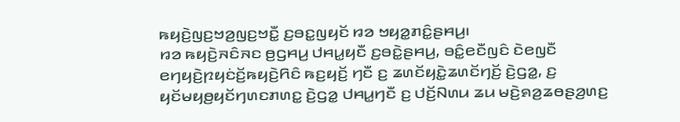ꤒꤟꤢꤧ꤬ꤜꤢ꤬ꤠꤤ꤬ꤜꤢ꤬ꤠꤢꤪ꤭ ꤢ꤬ꤋꤢ꤭ꤜꤟꤢꤩ ꤙꤤ ꤠꤟꤤ꤭ꤊꤢꤨ꤭ꤔꤌꤣ꤬꤯
ꤙꤤ ꤒꤟꤢꤧ꤬ꤏꤢꤨꤏꤢ ꤥ꤬ꤞꤌꤣ꤬ ꤓꤌꤣ꤭ꤟꤢꤪ ꤢ꤬ꤋꤢꤧ꤭ꤔꤌꤣ꤬, ꤋꤢꤨ꤭ꤕꤢꤪꤜꤢꤨ ꤢꤧꤕꤜꤢꤪ ꤕꤚꤟꤢꤧ꤬ꤐꤟꤢꤦꤢꤩ꤬ꤒꤟꤢꤧ꤬ꤖꤢꤨ ꤒꤢ꤬ꤟꤢꤩ꤬ ꤚꤢꤪ ꤢ꤬ ꤘꤛꤢꤩꤟꤢꤧ꤭ꤘꤛꤢꤩꤚꤢꤩ꤬ ꤢꤧ꤬ꤞꤤ꤭, ꤢ꤬ ꤟꤢꤩꤗꤟꤥ꤬ꤟꤢꤩꤚꤛꤢꤊꤛꤢ꤭ ꤢꤧ꤬ꤞꤤ꤭ ꤓꤌꤣ꤭ꤚꤢꤪ ꤢ꤬ ꤓꤢꤩ꤬ꤡꤛꤣ ꤘꤣ ꤗꤢꤧ꤬ꤎꤤ꤬ꤘꤥꤔꤤ꤬ꤛꤢ꤬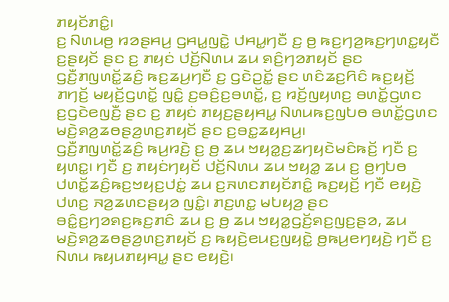ꤊꤟꤢꤩꤊꤢꤨ꤭꤯
ꤢ꤬ ꤡꤛꤣꤥ꤬ ꤙꤤꤔꤌꤣ꤬ ꤞꤌꤣ꤭ꤜꤢꤧ꤭ ꤓꤌꤣ꤭ꤚꤢꤪ ꤢ꤬ ꤥ꤬ ꤒꤢ꤬ꤚꤤ꤬ꤒꤢ꤬ꤚꤛꤢ꤭ꤟꤢꤪ ꤢ꤬ꤔꤟꤢꤩ ꤔꤢ ꤢ꤬ ꤊꤟꤢꤦ ꤓꤢꤩ꤬ꤡꤛꤣ ꤘꤣ ꤎꤢꤨ꤬ꤚꤤꤊꤟꤢꤩ ꤔꤢ ꤞꤢꤪ꤬ꤊꤜꤛꤢꤩ꤭ꤘꤢꤨ꤬ ꤒꤢ꤬ꤘꤣ꤬ꤚꤢꤪ ꤢ꤬ ꤞꤢꤧꤑꤢꤩ꤭ ꤔꤢ ꤛꤢꤨꤘꤢ꤬ꤖꤢꤨ ꤒꤢ꤬ꤟꤢꤩ꤬ ꤊꤚꤢꤩ꤬ ꤗꤟꤢꤩ꤬ꤞꤛꤢꤩ꤭ ꤜꤢꤨ꤭ ꤢ꤬ꤋꤢꤨ꤬ꤢ꤬ꤋꤛꤢꤩ꤭, ꤢ꤬ ꤙꤢꤩ꤬ꤜꤟꤛꤢ꤬ ꤋꤛꤢꤩ꤭ꤞꤛꤢ ꤢ꤬ꤞꤢꤧꤕꤜꤢꤪ꤬ ꤔꤢ ꤢ꤬ ꤊꤟꤢꤦ ꤊꤟꤢ꤬ꤔꤟꤌꤣ꤭ ꤡꤛꤣꤒꤢ꤬ꤜꤝꤥ ꤋꤛꤢꤩ꤭ꤞꤛꤢ ꤗꤢꤧ꤬ꤎꤤ꤬ꤘꤥꤔꤤ꤬ꤛꤢ꤬ꤊꤟꤢꤩ ꤔꤢ ꤢ꤬ꤋꤢ꤭ꤘꤟꤌꤣ꤬꤯
ꤞꤢꤪ꤬ꤊꤜꤛꤢꤩ꤭ꤘꤢꤨ꤬ ꤒꤣ꤬ꤙꤢꤧ꤬ ꤢ꤬ ꤥ꤬ ꤘꤣ ꤠꤟꤤ꤭ꤢ꤬ꤘꤚꤟꤢꤧꤗꤢꤨꤒꤢꤩ꤬ ꤚꤢꤪ ꤢ꤬ ꤟꤛꤢ꤭꤯ ꤚꤢꤪ ꤢ꤬ ꤊꤟꤢꤦꤚꤟꤢꤩ ꤓꤢꤩ꤬ꤡꤛꤣ ꤘꤣ ꤠꤟꤤ꤭ ꤘꤣ ꤢ꤬ ꤥ꤬ꤚꤝꤥ ꤓꤛꤢꤩ꤭ꤘꤢꤨ꤬ꤒꤢ꤬ꤠꤟꤢ꤬ꤓꤢꤦ꤭ ꤘꤣ ꤢ꤬ꤏꤛꤢꤊꤟꤢꤩꤊꤢꤨ꤭ ꤒꤢ꤬ꤟꤢꤩ꤬ ꤚꤢꤪ ꤕꤟꤢꤧ꤬ ꤓꤛꤢ꤬ ꤏꤤ꤬ꤘꤛꤢꤔꤟꤤ ꤜꤢꤨ꤭꤯ ꤊꤢ꤬ꤛꤢ꤭ ꤗꤝꤟꤤ꤬ ꤔꤢ ꤋꤢꤨ꤭ꤢ꤬ꤚꤤꤎꤢ꤬ꤒꤢ꤬ꤊꤢꤨ ꤘꤣ ꤢ꤬ ꤥ꤬ ꤘꤣ ꤠꤟꤤ꤭ꤞꤢꤩ꤬ꤎꤢ꤬ꤜꤢ꤬ꤔꤤ, ꤘꤣ ꤗꤢꤧ꤬ꤎꤤ꤬ꤘꤥꤔꤤ꤬ꤛꤢ꤬ꤊꤟꤢꤩ ꤢ꤬ ꤒꤟꤢꤧ꤬ꤕꤣꤢ꤬ꤜꤟꤢꤧ꤭ ꤥ꤬ꤒꤣ꤬ꤕꤚꤟꤢꤧ꤬ ꤚꤢꤪ ꤢ꤬ ꤡꤛꤣ ꤒꤟꤣꤊꤟꤌꤣ꤭ ꤔꤢ ꤕꤟꤢꤧ꤬꤯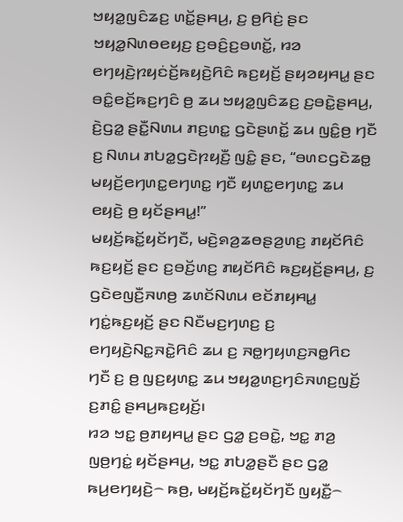ꤠꤟꤤ꤭ꤜꤢꤨꤘꤢ꤬ ꤛꤢꤩ꤭ꤔꤌꤣ꤬, ꤢ꤬ ꤥ꤬ꤖꤢꤦ꤬ ꤔꤢ ꤠꤟꤤ꤭ꤡꤛꤥꤕꤟꤢ꤬ ꤢ꤬ꤋꤢꤨ꤬ꤢ꤬ꤋꤛꤢꤩ꤭, ꤙꤤ ꤕꤚꤟꤢꤧ꤬ꤐꤟꤢꤦꤢꤩ꤬ꤒꤟꤢꤧ꤬ꤖꤢꤨ ꤒꤢ꤬ꤟꤢꤩ꤬ ꤔꤟꤤꤟꤌꤣ꤭ ꤔꤢ ꤋꤢꤨ꤭ꤕꤢꤩ꤬ꤒꤢ꤬ꤚꤢꤨ ꤥ꤬ ꤘꤣ ꤠꤟꤤ꤭ꤜꤢꤨꤘꤢ꤬ ꤢ꤬ꤋꤢꤧ꤭ꤔꤌꤣ꤬, ꤢꤧ꤬ꤞꤤ꤭ ꤔꤢꤪ꤭ꤡꤛꤣ ꤊꤢ꤬ꤛꤢ꤭ ꤞꤢꤧꤔꤛꤢꤩ꤭ ꤘꤣ ꤜꤢꤨ꤭ꤥ꤬ ꤚꤢꤪ ꤢ꤬ ꤡꤛꤣ ꤊꤝꤤ꤭ꤞꤢꤧꤐꤟꤢꤪ꤬ ꤜꤢꤨ꤭ ꤔꤢ, “ꤋꤛꤢꤞꤢꤧꤘꤥ꤭ ꤗꤟꤢꤩ꤬ꤕꤚꤛꤢ꤭ꤕꤚꤛꤢ꤭ ꤚꤢꤪ ꤟꤛꤢ꤭ꤕꤚꤛꤢ꤭ ꤘꤣ ꤕꤟꤢꤧ꤬ ꤥ꤬ ꤟꤢꤩꤔꤌꤣ꤭!”
ꤗꤟꤢꤩ꤬ꤒꤢꤩ꤭ꤟꤢꤩꤚꤢꤪ, ꤗꤢꤧ꤬ꤎꤤ꤬ꤘꤥꤔꤤ꤬ꤛꤢ꤬ ꤊꤟꤢꤩꤖꤢꤨ ꤒꤢ꤬ꤟꤢꤩ꤬ ꤔꤢ ꤢ꤬ꤋꤢꤩ꤬ꤛꤢ꤬ ꤊꤟꤢꤩꤖꤢꤨ ꤒꤢ꤬ꤟꤢꤩ꤬ꤔꤌꤣ꤬, ꤢ꤬ ꤞꤢꤧꤕꤜꤢꤪ꤬ꤏꤛꤥ꤬ ꤘꤛꤢꤩꤡꤛꤣ ꤕꤢꤩꤊꤟꤌꤣ꤭ ꤚꤢꤦ꤭ꤒꤢ꤬ꤟꤢꤩ꤬ ꤔꤢ ꤡꤢꤪꤗꤢ꤬ꤚꤛꤢ꤬ ꤢ꤬ ꤕꤚꤟꤢꤧ꤬ꤡꤢ꤭ꤏꤢꤧ꤭ꤖꤢꤨ ꤘꤣ ꤢ꤬ ꤏꤥ꤭ꤚꤟꤛꤢ꤬ꤏꤥ꤭ꤖꤢ ꤚꤢꤪ ꤢ꤬ ꤥ꤬ ꤜꤢ꤬ꤟꤛꤢ꤭ ꤘꤣ ꤠꤟꤤ꤭ꤛꤢ꤬ꤚꤢꤨꤏꤛꤢ꤬ꤜꤢꤩ꤬ ꤢ꤬ꤊꤢꤨ꤭ ꤔꤌꤣ꤬ꤒꤢ꤬ꤟꤢꤩ꤬꤯
ꤙꤤ ꤠꤢ꤭ ꤥ꤬ꤊꤟꤌꤣ꤭ ꤔꤢ ꤞꤤ꤭ ꤢ꤬ꤋꤢꤧ꤭, ꤠꤢ꤭ ꤊꤤ꤬ ꤜꤥ꤬ꤚꤢꤦ꤭ ꤟꤢꤩꤔꤌꤣ꤬, ꤠꤢ꤭ ꤊꤝꤤ꤭ꤔꤢꤪ ꤔꤢ ꤞꤤ꤭ ꤒꤣ꤬ꤕꤚꤟꤢꤧ꤬꤮ ꤒꤥ꤬, ꤗꤟꤢꤩ꤬ꤒꤢꤩ꤭ꤟꤢꤩꤚꤢꤪ ꤜꤟꤢꤪ꤭꤮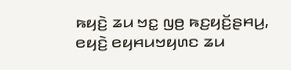ꤒꤟꤢꤧ꤬ ꤘꤣ ꤠꤢ꤭ ꤜꤥ꤬ ꤒꤢ꤬ꤟꤢꤩ꤬ꤔꤌꤣ꤬, ꤕꤟꤢꤧ꤬ ꤕꤟꤌꤣꤠꤟꤛꤢ ꤘꤣ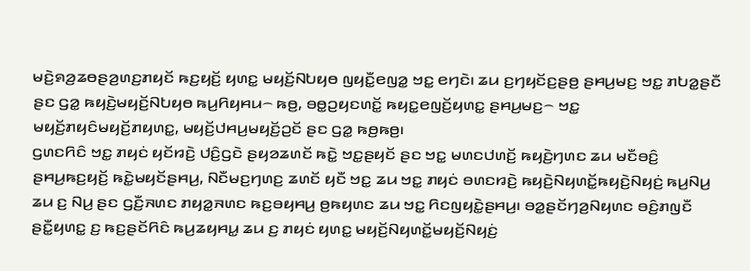ꤗꤢꤧ꤬ꤎꤤ꤬ꤘꤥꤔꤤ꤬ꤛꤢ꤬ꤊꤟꤢꤩ ꤒꤢ꤬ꤟꤢꤩ꤬ ꤟꤛꤢ꤭ ꤗꤟꤢꤩ꤬ꤡꤝꤟꤥ ꤜꤟꤢꤪ꤭ꤕꤜꤤ꤭ ꤠꤢ꤭ ꤕꤚꤢꤧ꤯ ꤘꤣ ꤢ꤬ꤚꤟꤢꤩꤢ꤬ꤔꤥ꤬ ꤔꤌꤣ꤬ꤗꤢ꤬ ꤠꤢ꤭ ꤊꤝꤤ꤭ꤔꤢꤪ ꤔꤢ ꤞꤤ꤭ ꤒꤟꤢꤧ꤬ꤗꤟꤢꤩ꤬ꤡꤝꤟꤥ ꤒꤣ꤬ꤖꤟꤌꤣ꤮ ꤒꤥ꤬, ꤋꤥ꤭ꤑꤟꤢꤛꤢꤩ꤭ ꤒꤟꤢ꤭ꤕꤜꤢꤩ꤬ꤟꤛꤢ꤭ ꤔꤌꤣ꤬ꤗꤢ꤬꤮ ꤠꤢ꤭ ꤗꤟꤢꤩ꤬ꤊꤟꤢꤨꤗꤟꤢꤩ꤬ꤊꤟꤛꤢ꤭, ꤗꤟꤢꤩ꤬ꤓꤌꤣ꤬ꤗꤟꤢꤩ꤬ꤑꤢꤩ ꤔꤢ ꤞꤤ꤭ ꤒꤥ꤬ꤒꤥ꤬꤯
ꤞꤛꤢꤖꤢꤨ ꤠꤢ꤭ ꤊꤟꤢꤦ ꤟꤢꤩꤙꤢꤧ꤬ ꤓꤢꤨ꤬ꤞꤢꤧ ꤔꤟꤤꤘꤛꤢꤩ ꤒꤢꤧ꤭ ꤠꤢ꤭ꤔꤟꤢꤩ ꤔꤢ ꤠꤢ꤭ ꤗꤛꤢꤓꤛꤢꤩ꤬ ꤒꤟꤢꤧ꤬ꤚꤛꤢ ꤘꤣ ꤗꤢꤪꤋꤢꤨ꤬ ꤔꤌꤣ꤬ꤒꤢ꤬ꤟꤢꤩ꤬ ꤒꤢꤧ꤭ꤗꤟꤢꤩꤔꤌꤣ꤬, ꤡꤢꤪꤗꤢ꤬ꤚꤛꤢ꤬ ꤘꤛꤢꤩ ꤟꤢꤪ ꤠꤢ꤭ ꤘꤣ ꤠꤢ꤭ ꤊꤟꤢꤦ ꤋꤛꤢꤙꤢꤧ꤬ ꤒꤟꤢꤧ꤬ꤡꤟꤛꤢꤩ꤭ꤒꤟꤢꤧ꤬ꤡꤟꤢꤦ꤬ ꤒꤣ꤬ꤡꤣ꤬ ꤘꤣ ꤢ꤬ ꤡꤣ꤬ ꤔꤢ ꤞꤢꤪ꤬ꤏꤛꤢ ꤊꤟꤤ꤭ꤏꤛꤢ ꤒꤢ꤬ꤋꤟꤌꤣ꤬ ꤥ꤬ꤒꤟꤛꤢ ꤘꤣ ꤠꤢ꤭ ꤖꤢꤜꤟꤢꤧ꤭ꤔꤌꤣ꤬꤯ ꤋꤤ꤭ꤔꤢꤩꤚꤤ꤬ꤡꤟꤛꤢ ꤋꤢꤨ꤬ꤊꤜꤢꤪ ꤔꤢꤪ꤭ꤟꤛꤢ꤭ ꤢ꤬ ꤒꤢ꤬ꤔꤢꤩꤖꤢꤨ ꤒꤣ꤬ꤘꤟꤌꤣ꤭ ꤘꤣ ꤢ꤬ ꤊꤟꤢꤦ ꤟꤛꤢ꤭ ꤗꤟꤢꤩ꤬ꤡꤟꤛꤢꤩ꤭ꤗꤟꤢꤩ꤬ꤡꤟꤢꤦ꤬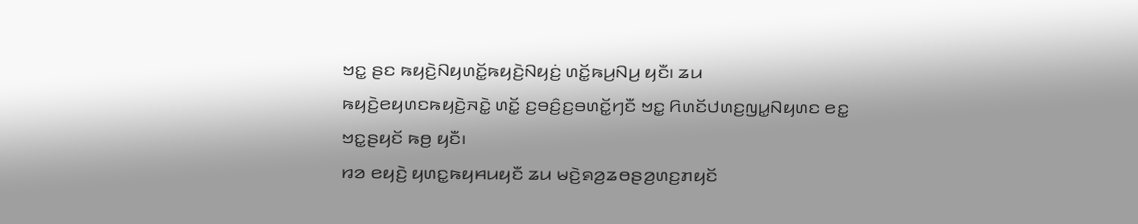ꤠꤢ꤭ ꤔꤢ ꤒꤟꤢꤧ꤬ꤡꤟꤛꤢꤩ꤭ꤒꤟꤢꤧ꤬ꤡꤟꤢꤦ꤬ ꤛꤢꤩ꤭ꤒꤣ꤬ꤡꤣ꤬ ꤟꤢꤪ꤯ ꤘꤣ ꤒꤟꤢꤧ꤬ꤕꤟꤛꤢꤒꤟꤢꤧ꤬ꤏꤢꤧ꤭ ꤛꤢꤩ꤭ ꤢ꤬ꤋꤢꤨ꤬ꤢ꤬ꤋꤛꤢꤩ꤭ꤚꤢꤪ ꤠꤢ꤭ ꤖꤛꤢꤩꤓꤛꤢ꤬ꤜꤣ꤭ꤡꤟꤛꤢ ꤕꤢ꤭ ꤠꤢ꤭ꤔꤟꤢꤩ ꤒꤥ꤬ ꤟꤢꤪ꤯
ꤙꤤ ꤕꤟꤢꤧ꤬ ꤟꤛꤢ꤭ꤒꤟꤌꤣꤟꤢꤪ ꤘꤣ ꤗꤢꤧ꤬ꤎꤤ꤬ꤘꤥꤔꤤ꤬ꤛꤢ꤬ꤊꤟꤢꤩ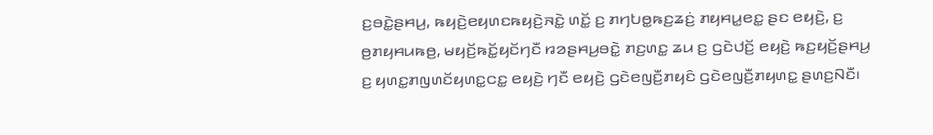ꤢ꤬ꤋꤢꤧ꤭ꤔꤌꤣ꤬, ꤒꤟꤢꤧ꤬ꤕꤟꤛꤢꤒꤟꤢꤧ꤬ꤏꤢꤧ꤭ ꤛꤢꤩ꤭ ꤢ꤬ ꤊꤚꤝꤥ꤭ꤒꤢ꤬ꤘꤢꤦ꤬ ꤊꤟꤌꤣ꤭ꤕꤢ꤭ ꤔꤢ ꤕꤟꤢꤧ꤬, ꤢ꤬ ꤥ꤬ꤊꤟꤌꤣꤒꤥ꤬, ꤗꤟꤢꤩ꤬ꤒꤢꤩ꤭ꤟꤢꤩꤚꤢꤪ ꤙꤤꤔꤌꤣ꤬ꤋꤢꤧ꤭ ꤊꤢ꤬ꤛꤢ꤭ ꤘꤣ ꤢ꤬ ꤞꤢꤧꤓꤢꤩ꤬ ꤕꤟꤢꤧ꤬ ꤒꤢ꤬ꤟꤢꤩ꤬ꤔꤌꤣ꤬ ꤢ꤬ ꤟꤛꤢ꤭ꤊꤜꤛꤢꤩꤟꤛꤢ꤭ꤍꤢ꤭ ꤕꤟꤢꤧ꤬ ꤚꤢꤪ ꤕꤟꤢꤧ꤬ ꤞꤢꤧꤕꤜꤢꤪ꤬ꤊꤟꤢꤨ ꤞꤢꤧꤕꤜꤢꤪ꤬ꤊꤟꤛꤢ꤭ ꤔꤛꤢ꤬ꤡꤢꤪ꤯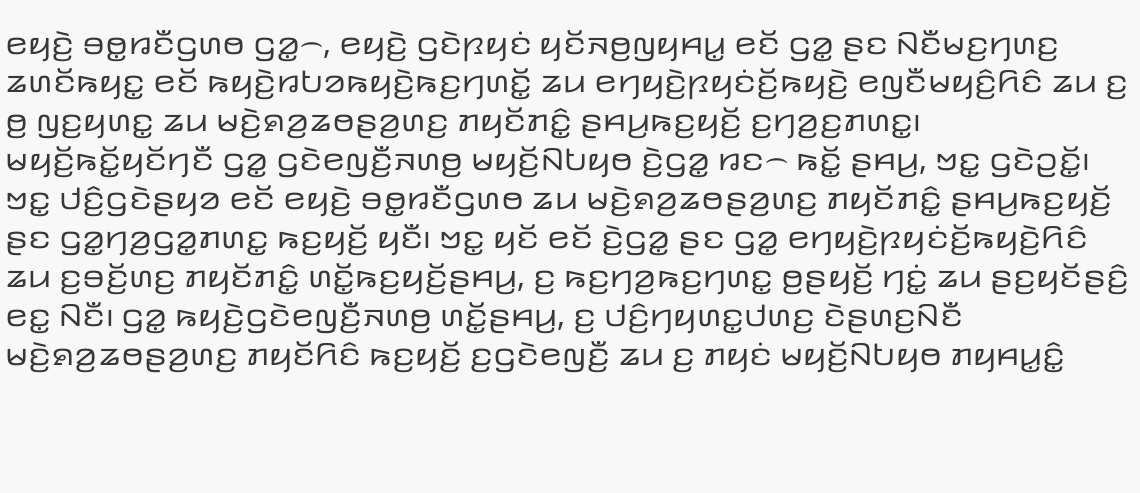ꤕꤟꤢꤧ꤬ ꤋꤥ꤭ꤙꤢꤪꤞꤛꤥ ꤞꤤ꤭꤮, ꤕꤟꤢꤧ꤬ ꤞꤢꤧꤐꤟꤢꤦ ꤟꤢꤩꤏꤥ꤬ꤜꤟꤌꤣ꤭ ꤕꤢꤩ ꤞꤤ꤭ ꤔꤢ ꤡꤢꤪꤗꤢ꤬ꤚꤛꤢ꤬ ꤘꤛꤢꤩꤒꤟꤢ꤭ ꤕꤢꤩ ꤒꤟꤢꤧ꤬ꤙꤝꤤꤒꤟꤢꤧ꤬ꤒꤢ꤬ꤚꤛꤢꤩ꤭ ꤘꤣ ꤕꤚꤟꤢꤧ꤬ꤐꤟꤢꤦꤢꤩ꤬ꤒꤟꤢꤧ꤬ ꤕꤜꤢꤪꤗꤟꤢꤨ꤬ꤖꤢꤨ ꤘꤣ ꤢ꤬ ꤥ꤬ ꤜꤢ꤬ꤟꤛꤢ꤭ ꤘꤣ ꤗꤢꤧ꤬ꤎꤤ꤬ꤘꤥꤔꤤ꤬ꤛꤢ꤬ ꤊꤟꤢꤩꤊꤢꤨ꤭ ꤔꤌꤣ꤬ꤒꤢ꤬ꤟꤢꤩ꤬ ꤢ꤬ꤚꤤ꤬ꤢ꤬ꤊꤛꤢ꤭꤯
ꤗꤟꤢꤩ꤬ꤒꤢꤩ꤭ꤟꤢꤩꤚꤢꤪ ꤞꤤ꤭ ꤞꤢꤧꤕꤜꤢꤪ꤬ꤏꤛꤥ꤬ ꤗꤟꤢꤩ꤬ꤡꤝꤟꤥ ꤢꤧ꤬ꤞꤤ꤭ ꤙꤢ꤮ ꤒꤢꤩ꤭ ꤔꤌꤣ꤬, ꤠꤢ꤭ ꤞꤢꤧꤑꤢꤩ꤭꤯ ꤠꤢ꤭ ꤓꤢꤨ꤬ꤞꤢꤧꤔꤟꤤ ꤕꤢꤩ ꤕꤟꤢꤧ꤬ ꤋꤥ꤭ꤙꤢꤪꤞꤛꤥ ꤘꤣ ꤗꤢꤧ꤬ꤎꤤ꤬ꤘꤥꤔꤤ꤬ꤛꤢ꤬ ꤊꤟꤢꤩꤊꤢꤨ꤭ ꤔꤌꤣ꤬ꤒꤢ꤬ꤟꤢꤩ꤬ ꤔꤢ ꤞꤤ꤭ꤚꤤ꤬ꤞꤤ꤭ꤊꤛꤢ꤭ ꤒꤢ꤬ꤟꤢꤩ꤬ ꤟꤢꤪ꤯ ꤠꤢ꤭ ꤟꤢꤩ ꤕꤢꤩ ꤢꤧ꤬ꤞꤤ꤭ ꤔꤢ ꤞꤤ꤭ ꤕꤚꤟꤢꤧ꤬ꤐꤟꤢꤦꤢꤩ꤬ꤒꤟꤢꤧ꤬ꤖꤢꤨ ꤘꤣ ꤢ꤬ꤋꤢꤩ꤬ꤛꤢ꤬ ꤊꤟꤢꤩꤊꤢꤨ꤭ ꤛꤢꤩ꤭ꤒꤢ꤬ꤟꤢꤩ꤬ꤔꤌꤣ꤬, ꤢ꤬ ꤒꤢ꤬ꤚꤤ꤬ꤒꤢ꤬ꤚꤛꤢ꤭ ꤥ꤬ꤔꤟꤢꤩ꤬ ꤚꤢꤦ꤭ ꤘꤣ ꤔꤢ꤬ꤟꤢꤩꤔꤢꤨ꤬ ꤕꤢ꤭ ꤡꤢꤪ꤯ ꤞꤤ꤭ ꤒꤟꤢꤧ꤬ꤞꤢꤧꤕꤜꤢꤪ꤬ꤏꤛꤥ꤬ ꤛꤢꤩ꤭ꤔꤌꤣ꤬, ꤢ꤬ ꤓꤢꤨ꤬ꤚꤟꤛꤢ꤭ꤓꤛꤢ꤬ ꤢꤧꤔꤛꤢ꤬ꤡꤢꤪ ꤗꤢꤧ꤬ꤎꤤ꤬ꤘꤥꤔꤤ꤬ꤛꤢ꤬ ꤊꤟꤢꤩꤖꤢꤨ ꤒꤢ꤬ꤟꤢꤩ꤬ ꤢ꤬ꤞꤢꤧꤕꤜꤢꤪ꤬ ꤘꤣ ꤢ꤬ ꤊꤟꤢꤦ ꤗꤟꤢꤩ꤬ꤡꤝꤟꤥ ꤊꤟꤌꤣ꤭ꤢꤨ꤭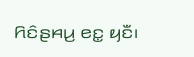ꤖꤢꤨꤔꤌꤣ꤬ ꤕꤢ꤭ ꤟꤢꤪ꤯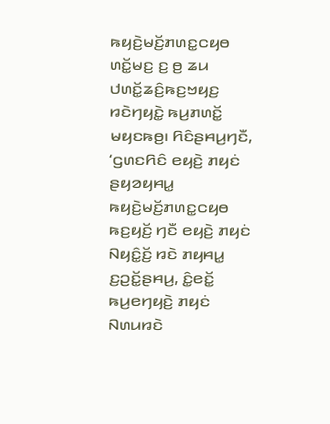ꤒꤟꤢꤧ꤬ꤗꤢꤩ꤬ꤊꤛꤢ꤭ꤍꤟꤥ ꤛꤢꤩ꤭ꤗꤢ꤬ ꤢ꤬ ꤥ꤬ ꤘꤣ ꤓꤛꤢꤩ꤭ꤘꤢꤨ꤬ꤒꤢ꤬ꤠꤟꤢ꤬ ꤙꤢꤧꤚꤟꤢꤧ꤭ ꤒꤣ꤬ꤊꤛꤢꤩ꤭ ꤗꤟꤢꤒꤥ꤬꤯ ꤖꤢꤨꤔꤌꤣ꤬ꤚꤢꤪ, ‘ꤞꤛꤢꤖꤢꤨ ꤕꤟꤢꤧ꤬ ꤊꤟꤢꤦ ꤔꤟꤤꤟꤌꤣ꤭ ꤒꤟꤢꤧ꤬ꤗꤢꤩ꤬ꤊꤛꤢ꤭ꤍꤟꤥ ꤒꤢ꤬ꤟꤢꤩ꤬ ꤚꤢꤪ ꤕꤟꤢꤧ꤬ ꤊꤟꤢꤦ ꤡꤟꤢꤨ꤭ꤢꤩ꤬ ꤙꤢꤧ ꤊꤟꤌꤣ꤭ ꤢ꤬ꤑꤢꤩ꤭ꤔꤌꤣ꤬, ꤢꤨ꤭ꤕꤢꤩ꤭ ꤒꤣ꤬ꤕꤚꤟꤢꤧ꤬ ꤊꤟꤢꤦ ꤡꤛꤣꤙꤢꤧ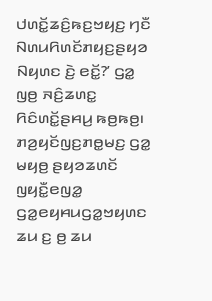ꤓꤛꤢꤩ꤭ꤘꤢꤨ꤬ꤒꤢ꤬ꤠꤟꤢ꤬ ꤚꤢꤪ ꤡꤛꤣꤖꤛꤢꤩꤊꤟꤢ꤬ꤔꤟꤤ ꤡꤟꤛꤢ ꤢꤧ꤬ ꤕꤢꤩ꤭?’ ꤞꤤ꤭ ꤜꤥ꤬ ꤏꤢꤨ꤬ꤘꤛꤢ꤭ ꤖꤢꤨꤛꤢꤩ꤭ꤔꤌꤣ꤬ ꤒꤥ꤬ꤒꤥ꤬꤯
ꤊꤤ꤬ꤟꤢꤩꤜꤢ꤬ꤊꤥ꤭ꤗꤢ꤬ ꤞꤤ꤭ ꤗꤟꤥ꤬ ꤔꤟꤤꤘꤛꤢꤩ ꤜꤟꤢꤪ꤭ꤕꤜꤤ꤭ ꤞꤤ꤭ꤕꤟꤌꤣꤞꤤ꤭ꤠꤟꤛꤢ ꤘꤣ ꤢ꤬ ꤥ꤬ ꤘꤣ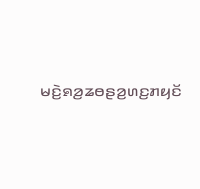ꤗꤢꤧ꤬ꤎꤤ꤬ꤘꤥꤔꤤ꤬ꤛꤢ꤬ꤊꤟꤢꤩ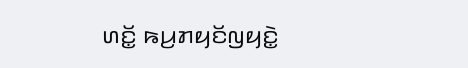ꤛꤢꤩ꤭ ꤒꤣ꤬ꤊꤟꤢꤩꤜꤟꤢꤧ꤭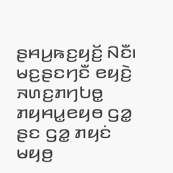ꤔꤌꤣ꤬ꤒꤢ꤬ꤟꤢꤩ꤬ ꤡꤢꤪ꤯ ꤗꤢ꤬ꤔꤢꤚꤢꤪ ꤕꤟꤢꤧ꤬ ꤏꤛꤢ꤬ꤊꤚꤝꤥ꤭ ꤊꤟꤌꤣ꤭ꤕꤟꤥ ꤞꤤ꤭ ꤔꤢ ꤞꤤ꤭ ꤊꤟꤢꤦ ꤗꤟꤥ꤬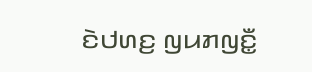ꤢꤧꤓꤛꤢ꤬ ꤜꤣꤊꤜꤢꤪ꤭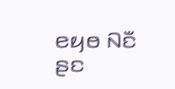ꤕꤟꤥ ꤡꤢꤪ ꤔꤢ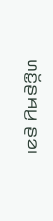ꤛꤢꤩ꤭ꤔꤌꤣ꤬ ꤔꤤ꤯